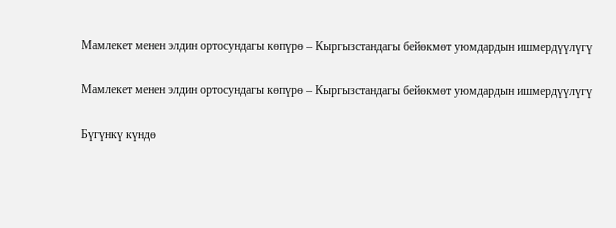Мамлекет менен элдин ортосундагы көпүрө – Кыргызстандагы бейөкмөт уюмдардын ишмердүүлүгү

Мамлекет менен элдин ортосундагы көпүрө – Кыргызстандагы бейөкмөт уюмдардын ишмердүүлүгү

Бүгүнкү күндө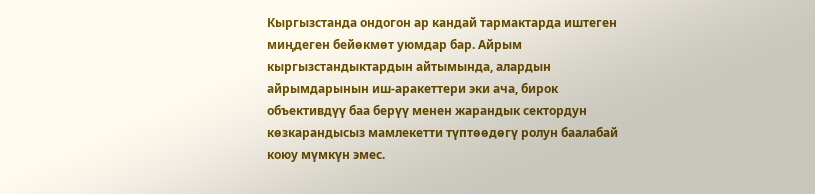Кыргызстанда ондогон ар кандай тармактарда иштеген миңдеген бейөкмөт уюмдар бар. Айрым кыргызстандыктардын айтымында, алардын айрымдарынын иш-аракеттери эки ача, бирок объективдүү баа берүү менен жарандык сектордун көзкарандысыз мамлекетти түптөөдөгү ролун баалабай коюу мүмкүн эмес.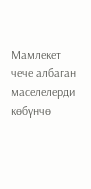Мамлекет чече албаган маселелерди көбүнчө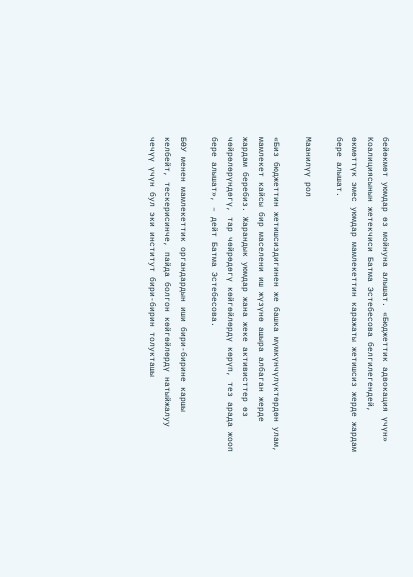бейөкмөт уюмдар өз мойнуна алышат. «Бюджеттик адвокация үчүн» Коалициясынын жетекчиси Батма Эстебесова белгилегендей, өкмөттүк эмес уюмдар мамлекеттин каражаты жетишсиз жерде жардам бере алышат.

Маанилүү рол

«Биз бюджеттин жетишсиздигинен же башка мүмкүнчүлүктөрдөн улам, мамлекет кайсы бир маселени иш жүзүнө ашыра албаган жерде жардам беребиз. Жарандык уюмдар жана жеке активисттер өз чөйрөлөрүндөгү, тар чөйрөдөгү көйгөйлөрдү көрүп, тез арада жооп бере алышат», – дейт Батма Эстебесова.

БӨУ менен мамлекеттик органдардын иши бири-бирине каршы келбейт, тескерисинче, пайда болгон көйгөйлөрдү натыйжалуу чечүү үчүн бул эки институт бири-бирин толукташы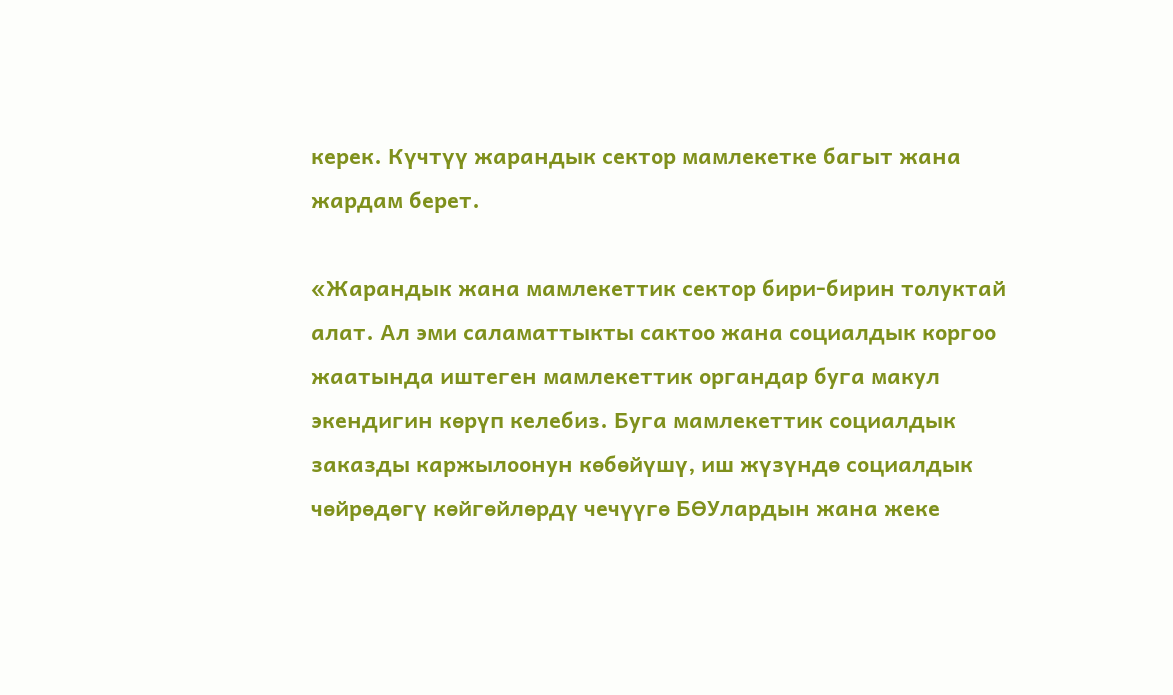керек. Күчтүү жарандык сектор мамлекетке багыт жана жардам берет.

«Жарандык жана мамлекеттик сектор бири-бирин толуктай алат. Ал эми саламаттыкты сактоо жана социалдык коргоо жаатында иштеген мамлекеттик органдар буга макул экендигин көрүп келебиз. Буга мамлекеттик социалдык заказды каржылоонун көбөйүшү, иш жүзүндө социалдык чөйрөдөгү көйгөйлөрдү чечүүгө БӨУлардын жана жеке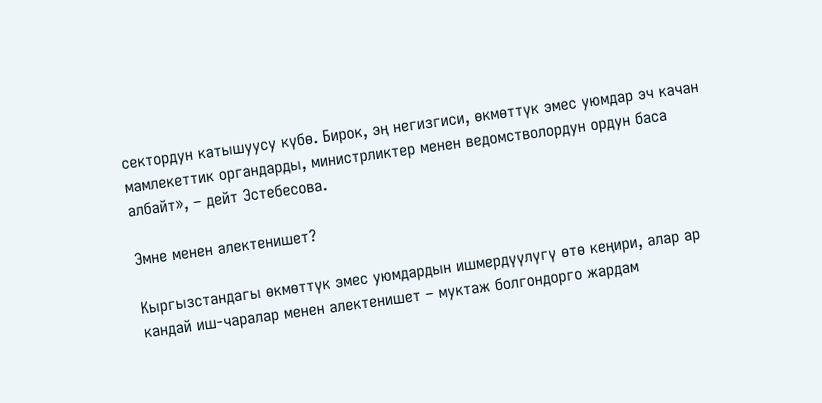сектордун катышуусу күбө. Бирок, эң негизгиси, өкмөттүк эмес уюмдар эч качан мамлекеттик органдарды, министрликтер менен ведомстволордун ордун баса албайт», – дейт Эстебесова.

Эмне менен алектенишет?

Кыргызстандагы өкмөттүк эмес уюмдардын ишмердүүлүгү өтө кеңири, алар ар кандай иш-чаралар менен алектенишет – муктаж болгондорго жардам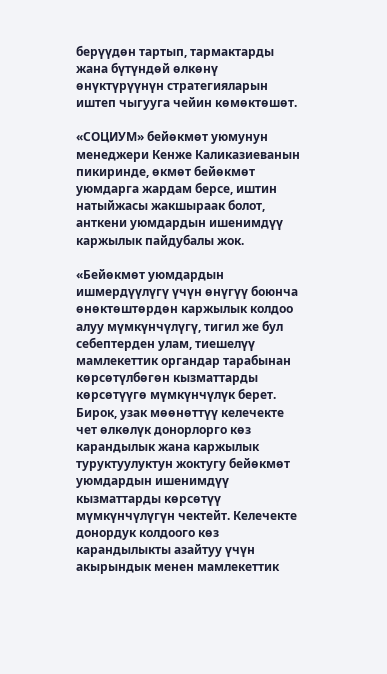берүүдөн тартып, тармактарды жана бүтүндөй өлкөнү өнүктүрүүнүн стратегияларын иштеп чыгууга чейин көмөктөшөт.

«СОЦИУМ» бейөкмөт уюмунун менеджери Кенже Каликазиеванын пикиринде, өкмөт бейөкмөт уюмдарга жардам берсе, иштин натыйжасы жакшыраак болот, анткени уюмдардын ишенимдүү каржылык пайдубалы жок.

«Бейөкмөт уюмдардын ишмердүүлүгү үчүн өнүгүү боюнча өнөктөштөрдөн каржылык колдоо алуу мүмкүнчүлүгү, тигил же бул себептерден улам, тиешелүү мамлекеттик органдар тарабынан көрсөтүлбөгөн кызматтарды көрсөтүүгө мүмкүнчүлүк берет. Бирок, узак мөөнөттүү келечекте чет өлкөлүк донорлорго көз карандылык жана каржылык туруктуулуктун жоктугу бейөкмөт уюмдардын ишенимдүү кызматтарды көрсөтүү мүмкүнчүлүгүн чектейт. Келечекте донордук колдоого көз карандылыкты азайтуу үчүн акырындык менен мамлекеттик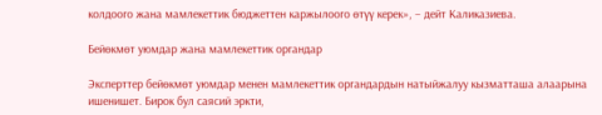колдоого жана мамлекеттик бюджеттен каржылоого өтүү керек», – дейт Каликазиева.

Бейөкмөт уюмдар жана мамлекеттик органдар

Эксперттер бейөкмөт уюмдар менен мамлекеттик органдардын натыйжалуу кызматташа алаарына ишенишет. Бирок бул саясий эркти,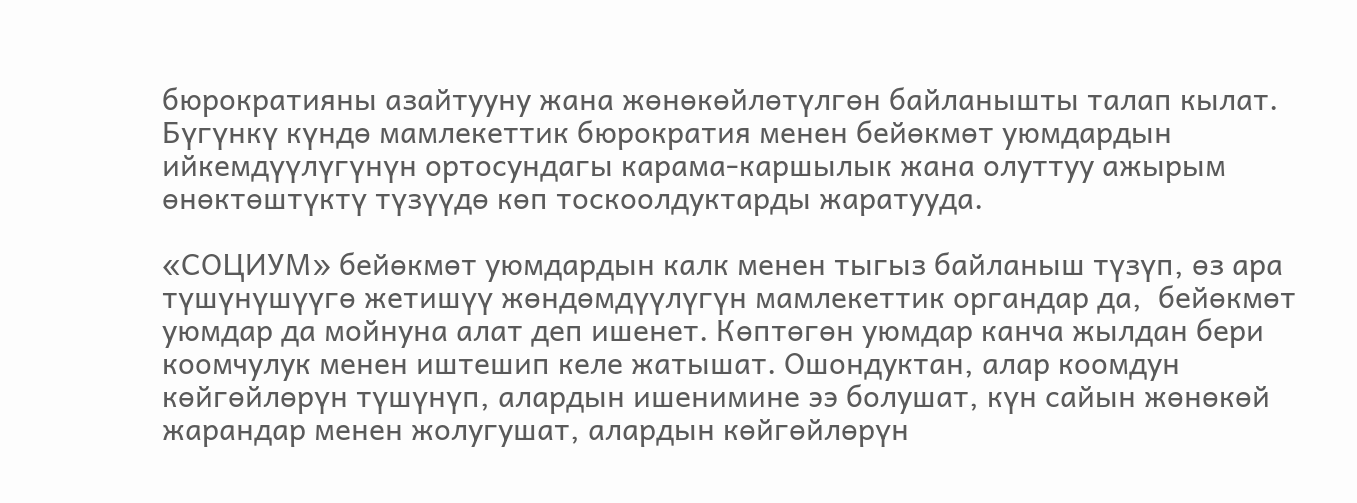бюрократияны азайтууну жана жөнөкөйлөтүлгөн байланышты талап кылат. Бүгүнкү күндө мамлекеттик бюрократия менен бейөкмөт уюмдардын ийкемдүүлүгүнүн ортосундагы карама-каршылык жана олуттуу ажырым өнөктөштүктү түзүүдө көп тоскоолдуктарды жаратууда.

«СОЦИУМ» бейөкмөт уюмдардын калк менен тыгыз байланыш түзүп, өз ара түшүнүшүүгө жетишүү жөндөмдүүлүгүн мамлекеттик органдар да,  бейөкмөт уюмдар да мойнуна алат деп ишенет. Көптөгөн уюмдар канча жылдан бери коомчулук менен иштешип келе жатышат. Ошондуктан, алар коомдун көйгөйлөрүн түшүнүп, алардын ишенимине ээ болушат, күн сайын жөнөкөй жарандар менен жолугушат, алардын көйгөйлөрүн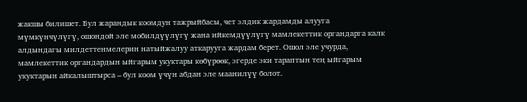жакшы билишет. Бул жарандык коомдун тажрыйбасы, чет элдик жардамды алууга мүмкүнчүлүгү, ошондой эле мобилдүүлүгү жана ийкемдүүлүгү мамлекеттик органдарга калк алдындагы милдеттенмелерин натыйжалуу аткарууга жардам берет. Ошол эле учурда, мамлекеттик органдардын ыйгарым укуктары көбүрөөк, эгерде эки тараптын тең ыйгарым укуктарын айкалыштырса – бул коом үчүн абдан эле маанилүү болот.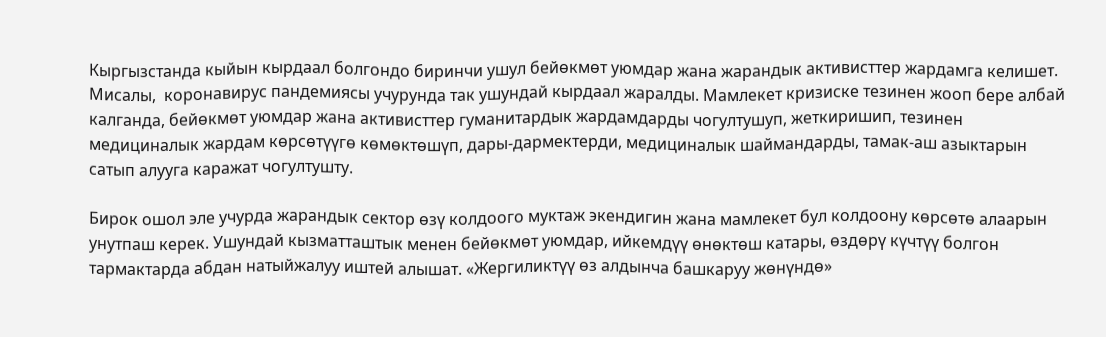Кыргызстанда кыйын кырдаал болгондо биринчи ушул бейөкмөт уюмдар жана жарандык активисттер жардамга келишет. Мисалы,  коронавирус пандемиясы учурунда так ушундай кырдаал жаралды. Мамлекет кризиске тезинен жооп бере албай калганда, бейөкмөт уюмдар жана активисттер гуманитардык жардамдарды чогултушуп, жеткиришип, тезинен медициналык жардам көрсөтүүгө көмөктөшүп, дары-дармектерди, медициналык шаймандарды, тамак-аш азыктарын сатып алууга каражат чогултушту.

Бирок ошол эле учурда жарандык сектор өзү колдоого муктаж экендигин жана мамлекет бул колдоону көрсөтө алаарын унутпаш керек. Ушундай кызматташтык менен бейөкмөт уюмдар, ийкемдүү өнөктөш катары, өздөрү күчтүү болгон тармактарда абдан натыйжалуу иштей алышат. «Жергиликтүү өз алдынча башкаруу жөнүндө»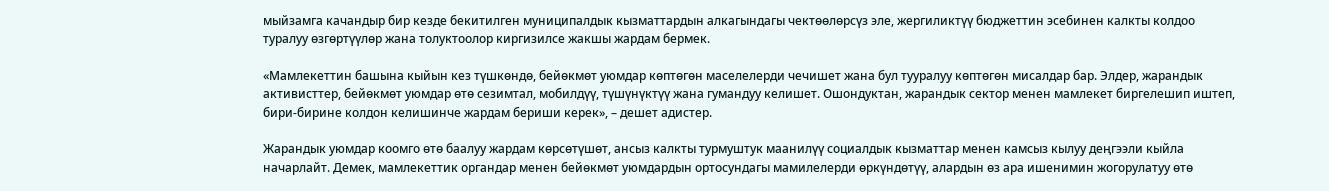мыйзамга качандыр бир кезде бекитилген муниципалдык кызматтардын алкагындагы чектөөлөрсүз эле, жергиликтүү бюджеттин эсебинен калкты колдоо туралуу өзгөртүүлөр жана толуктоолор киргизилсе жакшы жардам бермек.

«Мамлекеттин башына кыйын кез түшкөндө, бейөкмөт уюмдар көптөгөн маселелерди чечишет жана бул тууралуу көптөгөн мисалдар бар. Элдер, жарандык активисттер, бейөкмөт уюмдар өтө сезимтал, мобилдүү, түшүнүктүү жана гумандуу келишет. Ошондуктан, жарандык сектор менен мамлекет биргелешип иштеп, бири-бирине колдон келишинче жардам бериши керек», – дешет адистер.

Жарандык уюмдар коомго өтө баалуу жардам көрсөтүшөт, ансыз калкты турмуштук маанилүү социалдык кызматтар менен камсыз кылуу деңгээли кыйла начарлайт. Демек, мамлекеттик органдар менен бейөкмөт уюмдардын ортосундагы мамилелерди өркүндөтүү, алардын өз ара ишенимин жогорулатуу өтө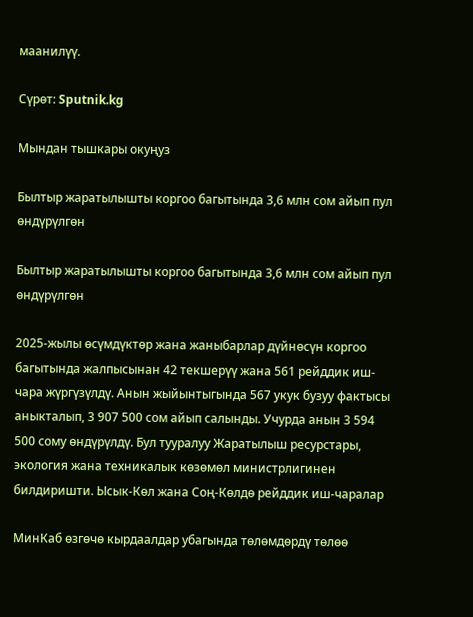маанилүү.

Сүрөт: Sputnik.kg

Мындан тышкары окуңуз

Былтыр жаратылышты коргоо багытында 3,6 млн сом айып пул өндүрүлгөн

Былтыр жаратылышты коргоо багытында 3,6 млн сом айып пул өндүрүлгөн

2025-жылы өсүмдүктөр жана жаныбарлар дүйнөсүн коргоо багытында жалпысынан 42 текшерүү жана 561 рейддик иш-чара жүргүзүлдү. Анын жыйынтыгында 567 укук бузуу фактысы аныкталып, 3 907 500 сом айып салынды. Учурда анын 3 594 500 сому өндүрүлдү. Бул тууралуу Жаратылыш ресурстары, экология жана техникалык көзөмөл министрлигинен билдиришти. Ысык-Көл жана Соң-Көлдө рейддик иш-чаралар

МинКаб өзгөчө кырдаалдар убагында төлөмдөрдү төлөө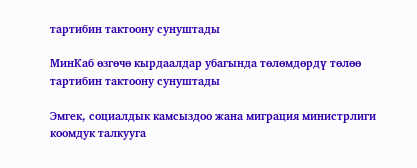тартибин тактоону сунуштады

МинКаб өзгөчө кырдаалдар убагында төлөмдөрдү төлөө тартибин тактоону сунуштады

Эмгек, социалдык камсыздоо жана миграция министрлиги коомдук талкууга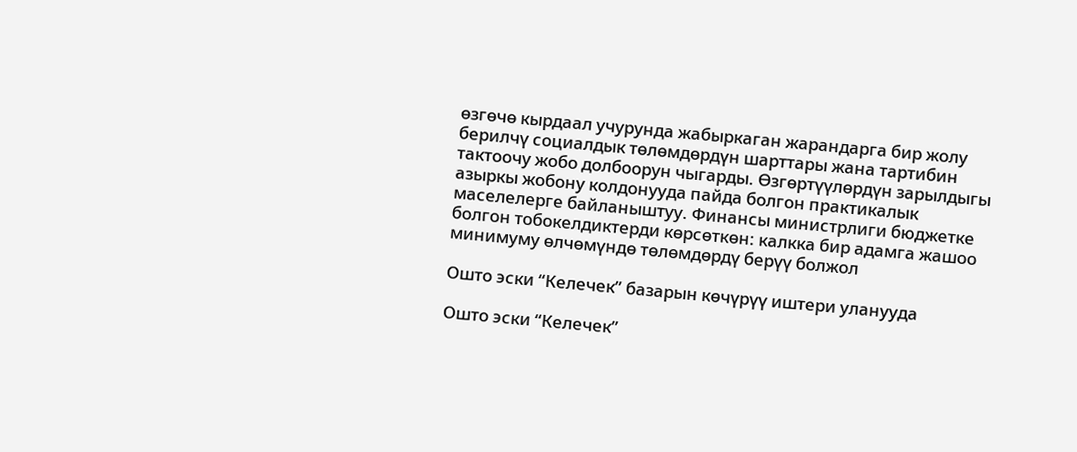өзгөчө кырдаал учурунда жабыркаган жарандарга бир жолу берилчү социалдык төлөмдөрдүн шарттары жана тартибин тактоочу жобо долбоорун чыгарды. Өзгөртүүлөрдүн зарылдыгы азыркы жобону колдонууда пайда болгон практикалык маселелерге байланыштуу. Финансы министрлиги бюджетке болгон тобокелдиктерди көрсөткөн: калкка бир адамга жашоо минимуму өлчөмүндө төлөмдөрдү берүү болжол

Ошто эски “Келечек” базарын көчүрүү иштери уланууда

Ошто эски “Келечек”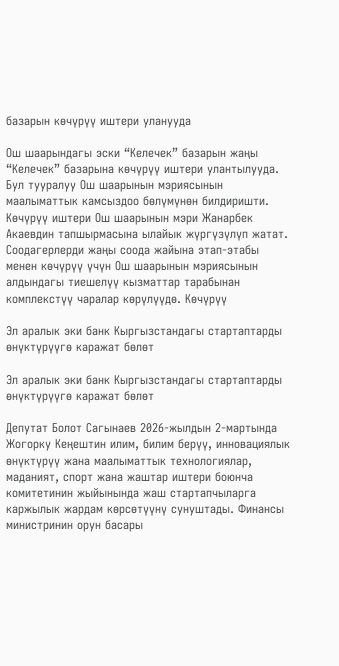базарын көчүрүү иштери уланууда

Ош шаарындагы эски “Келечек” базарын жаңы “Келечек” базарына көчүрүү иштери улантылууда. Бул тууралуу Ош шаарынын мэриясынын маалыматтык камсыздоо бөлүмүнөн билдиришти. Көчүрүү иштери Ош шаарынын мэри Жанарбек Акаевдин тапшырмасына ылайык жүргүзүлүп жатат. Соодагерлерди жаңы соода жайына этап-этабы менен көчүрүү үчүн Ош шаарынын мэриясынын алдындагы тиешелүү кызматтар тарабынан комплекстүү чаралар көрүлүүдө. Көчүрүү

Эл аралык эки банк Кыргызстандагы стартаптарды өнүктүрүүгө каражат бөлөт

Эл аралык эки банк Кыргызстандагы стартаптарды өнүктүрүүгө каражат бөлөт

Депутат Болот Сагынаев 2026-жылдын 2-мартында Жогорку Кеңештин илим, билим берүү, инновациялык өнүктүрүү жана маалыматтык технологиялар, маданият, спорт жана жаштар иштери боюнча комитетинин жыйынында жаш стартапчыларга каржылык жардам көрсөтүүнү сунуштады. Финансы министринин орун басары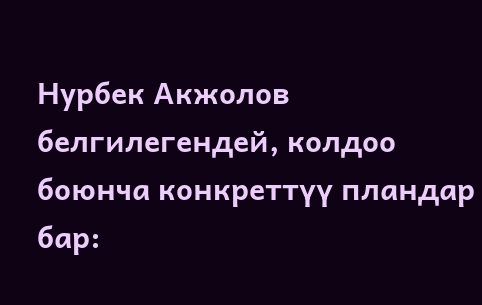Нурбек Акжолов белгилегендей, колдоо боюнча конкреттүү пландар бар: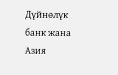Дүйнөлүк банк жана Азия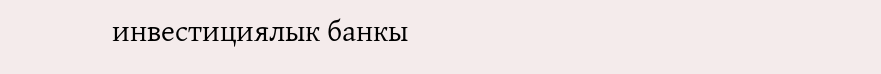инвестициялык банкы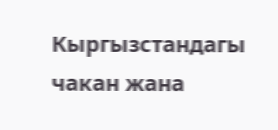Кыргызстандагы чакан жана